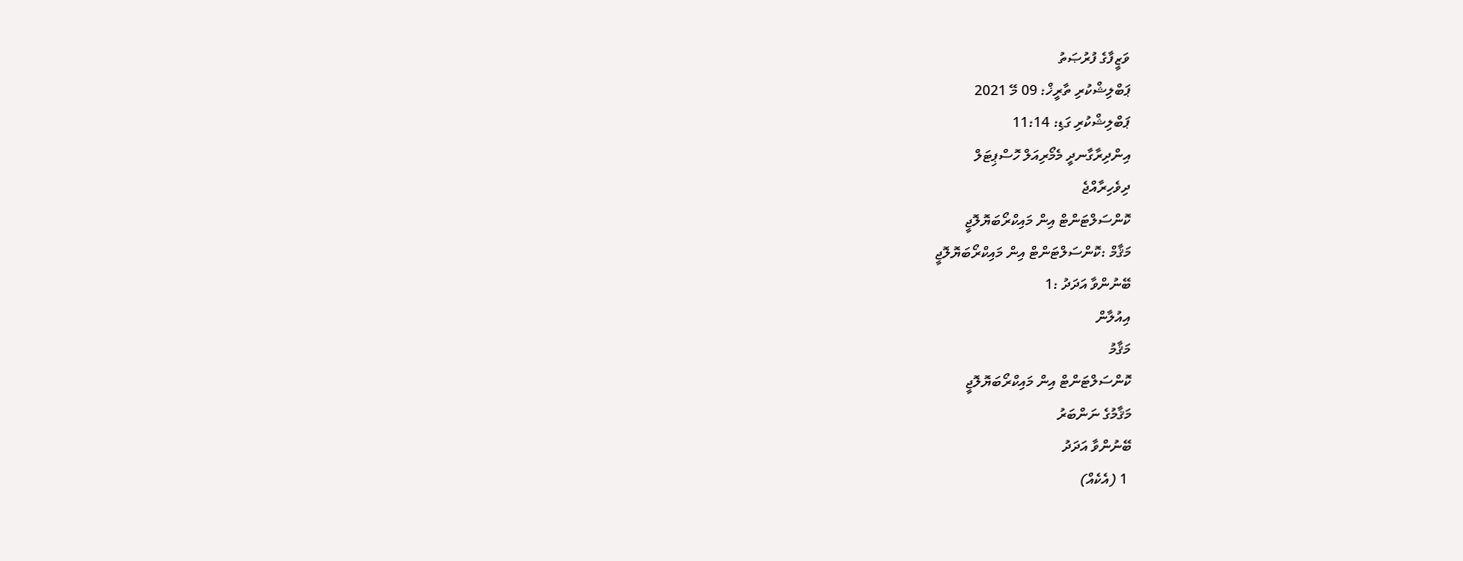ވަޒީފާގެ ފުރުޞަތު
ޕަބްލިޝްކުރި ތާރީޚް: 09 މޭ 2021
ޕަބްލިޝްކުރި ގަޑި: 11:14
އިންދިރާގާނދީ މެމޯރިއަލް ހޮސްޕިޓަލް
ދިވެހިރާއްޖެ
ކޮންސަލްޓަންޓް އިން މައިކްރޯބަޔޮލޮޖީ
މަޤާމް :ކޮންސަލްޓަންޓް އިން މައިކްރޯބަޔޮލޮޖީ
ބޭނުންވާ އަދަދު :1
އިއުލާން
މަޤާމު
ކޮންސަލްޓަންޓް އިން މައިކްރޯބަޔޮލޮޖީ
މަޤާމުގެ ނަންބަރު
ބޭނުންވާ އަދަދު
 1 (އެކެއް)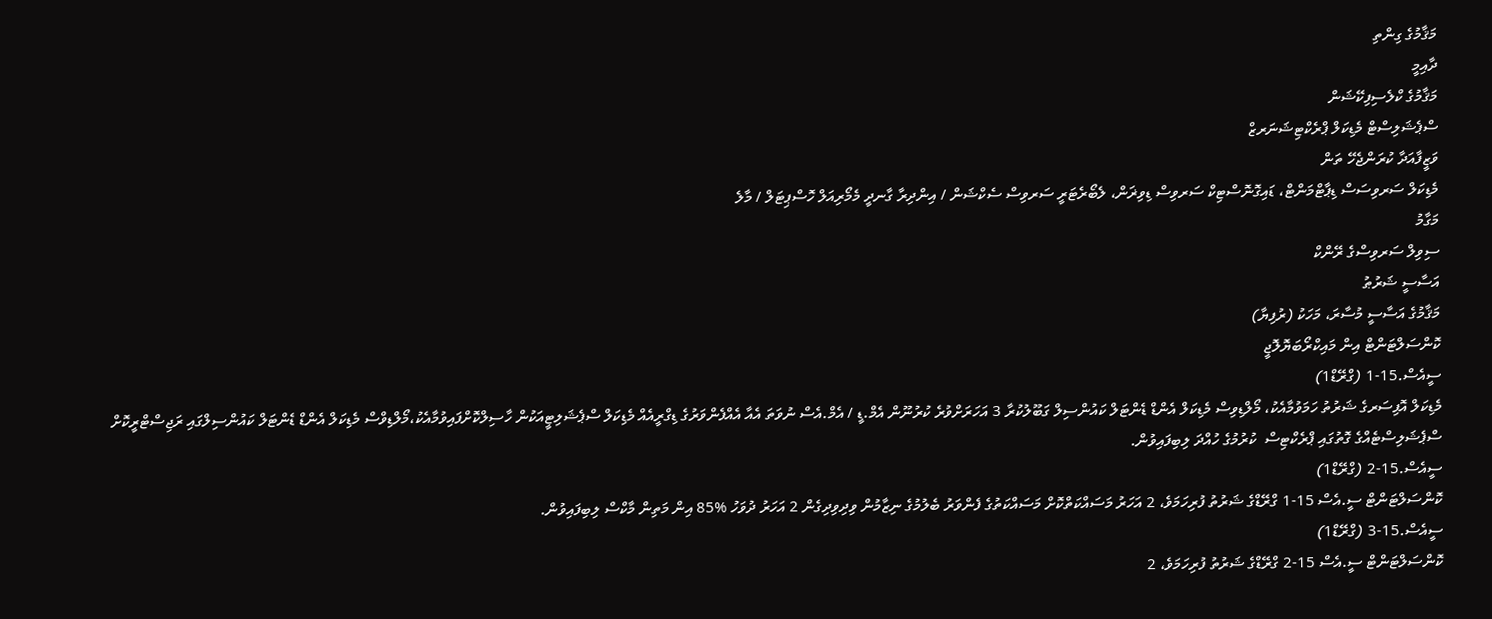މަޤާމުގެ ގިންތި
ދާއިމީ
މަޤާމުގެ ކްލެސިފިކޭޝަން
ސްޕެޝަލިސްޓް މެޑިކަލް ޕްރެކްޓިޝަނަރޒް
ވަޒީފާއަދާ ކުރަންޖެހޭ ތަން
މެޑިކަލް ސަރވިސަސް ޑިޕާޓްމަންޓް، ޑައިގޮނޮސްޓިކް ސަރވިސް ޑިވިޜަން، ލެބޯރެޓަރީ ސަރވިސް ސެކްޝަން / އިންދިރާ ގާނދީ މެމޯރިއަލް ހޮސްޕިޓަލް / މާލެ
މަގާމު
ސިވިލް ސަރވިސްގެ ރޭންކް
އަސާސީ ޝަރުޠު
މަޤާމުގެ އަސާސީ މުސާރަ، މަހަކު (ރުފިޔާ)
ކޮންސަލްޓަންޓް އިން މައިކްރޯބަޔޮލޮޖީ
ސީއެސް.15-1 (ގްރޭޑް1)
މެޑިކަލް އޮފިސަރގެ ޝަރުތު ހަމަވުމާއެކު، މޯލްޑިވިސް މެޑިކަލް އެންޑް ޑެންޓަލް ކައުންސިލް ގަބޫލުކުރާ 3 އަހަރަށްވުރެ ކުރުނޫން އެމް.ޑީ / އެމް.އެސް ނުވަތަ އެއާ އެއްފެންވަރުގެ ޑިގްރީއެއް މެޑިކަލް ސްޕެޝަލިޓީއަކުން ހާސިލްކޮށްފައިވުމާއެކު،މޯލްޑިވްސް މެޑިކަލް އެންޑް ޑެންޓަލް ކައުންސިލްގައި ރަޖިސްޓްރީކޮށް ސްޕެޝަލިސްޓެއްގެ ގޮތުގައި ޕްރެކްޓިސް  ކުރުމުގެ ހުއްދަ ލިބިފައިވުން.
ސީއެސް.15-2 (ގްރޭޑް1)
ކޮންސަލްޓަންޓް ސީ.އެސް 15-1 ގްރޭޑްގެ ޝަރުތު ފުރިހަމަވެ، 2 އަހަރު މަސައްކަތްކޮށް މަސައްކަތުގެ ފެންވަރު ބެލުމުގެ ނިޒާމުން ވިދިވިދިގެން 2 އަހަރު ދުވަހު %85 އިން މަތިން މާކްސް ލިބިފައިވުން.
ސީއެސް.15-3 (ގްރޭޑް1)
ކޮންސަލްޓަންޓް ސީ.އެސް 15-2 ގްރޭޑްގެ ޝަރުތު ފުރިހަމަވެ، 2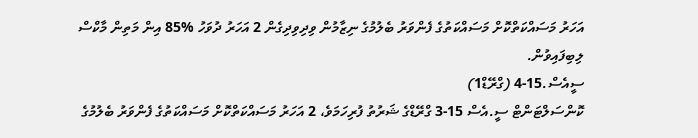އަހަރު މަސައްކަތްކޮށް މަސައްކަތުގެ ފެންވަރު ބެލުމުގެ ނިޒާމުން ވިދިވިދިގެން 2 އަހަރު ދުވަހު %85 އިން މަތިން މާކްސް ލިބިފައިވުން.
ސީއެސް.15-4 (ގްރޭޑް1)
ކޮންސަލްޓަންޓް ސީ.އެސް 15-3 ގްރޭޑްގެ ޝަރުތު ފުރިހަމަވެ، 2 އަހަރު މަސައްކަތްކޮށް މަސައްކަތުގެ ފެންވަރު ބެލުމުގެ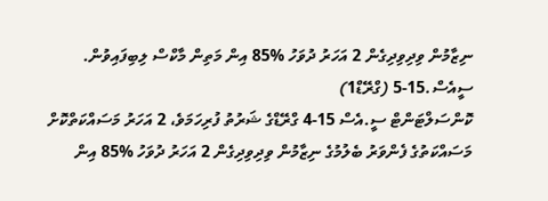ނިޒާމުން ވިދިވިދިގެން 2 އަހަރު ދުވަހު %85 އިން މަތިން މާކްސް ލިބިފައިވުން.
ސީއެސް.15-5 (ގްރޭޑް1)
ކޮންސަލްޓަންޓް ސީ.އެސް 15-4 ގްރޭޑްގެ ޝަރުތު ފުރިހަމަވެ، 2 އަހަރު މަސައްކަތްކޮށް މަސައްކަތުގެ ފެންވަރު ބެލުމުގެ ނިޒާމުން ވިދިވިދިގެން 2 އަހަރު ދުވަހު %85 އިން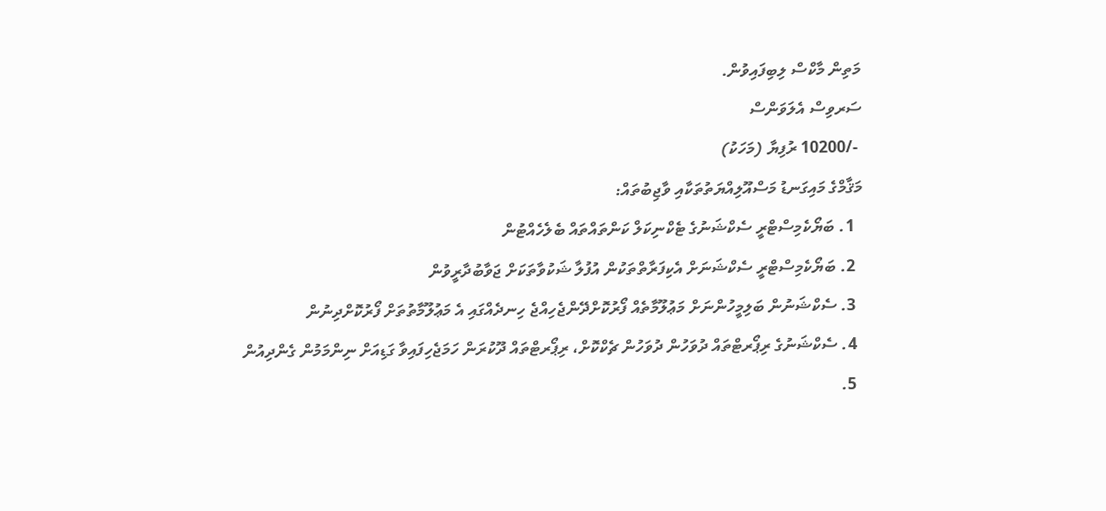މަތިން މާކްސް ލިބިފައިވުން.
ސަރވިސް އެލަވަންސް
 -/10200 ރުފިޔާ (މަހަކު)
މަޤާމްގެ މައިގަނޑު މަސްއޫލިއްޔަތުތަކާއި ވާޖިބުތައް:
  1. ބަޔޯކެމިސްޓްރީ ސެކްޝަނުގެ ޓެކްނިކަލް ކަންތައްތައް ބެލެހެއްޓުން
  2. ބަޔޯކެމިސްޓްރީ ސެކްޝަނަށް އެކިފަރާތްތަކުން އުފުލާ ޝަކުވާތަކަށް ޖަވާބުދާރީވުން
  3. ސެކްޝަނުން ބަލިމީހުންނަށް މަޢުލޫމާތެއް ފޯރުކޮށްދޭންޖެހިއްޖެ ހިނދެއްގައި އެ މަޢުލޫމާތުތަށް ފޯރުކޮށްދިނުން
  4. ސެކްޝަނުގެ ރިޕޯރޓްތައް ދުވަހުން ދުވަހުން ޗެކްކޮށް، ރިޕޯރޓްތައް ދޫކުރަން ހަމަޖެހިފައިވާ ގަޑިއަށް ނިންމަމުން ގެންދިއުން
  5.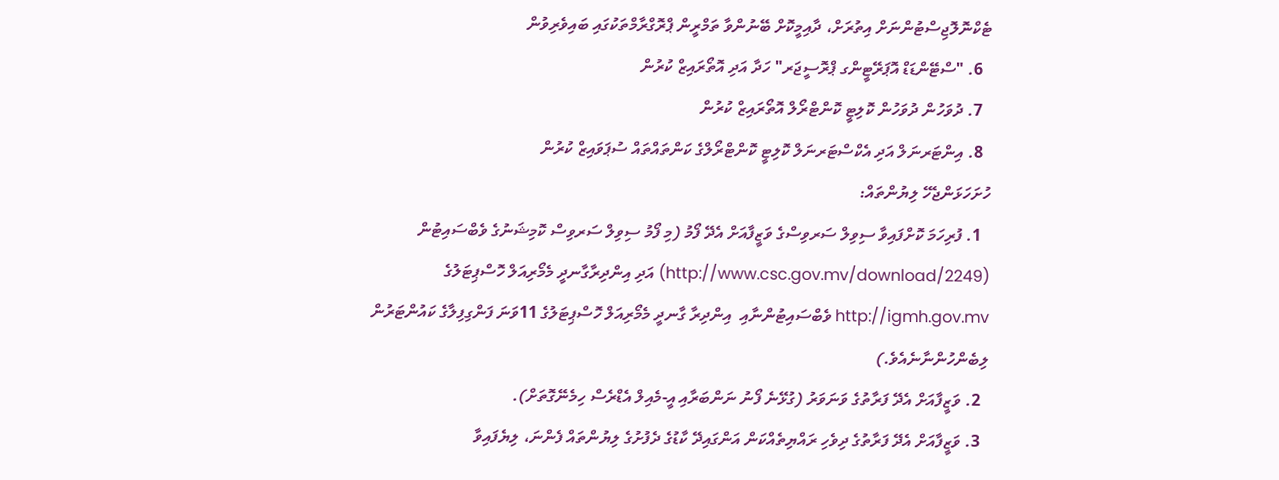ޓެކްނޮލޮޖިސްޓުންނަށް އިތުރަށް، ދާއިމީކޮށް ބޭނުންވާ ތަމްރީން ޕްރޮގްރާމްތަކުގައި ބައިވެރިވުން
  6. "ސްޓޭންޑަޑް އޮޕަރޭޓީންގ ޕްރޮސީޖަރ" ހަދާ އަދި އޮތޯރައިޒް ކުރުން
  7. ދުވަހުން ދުވަހުން ކޮލިޓީ ކޮންޓްރޯލް އޮތޯރައިޒް ކުރުން
  8. އިންޓަރނަލް އަދި އެކްސްޓަރނަލް ކޮލިޓީ ކޮންޓްރޯލްގެ ކަންތައްތައް ސުޕަވައިޒް ކުރުން
ހުށަހަޅަންޖެހޭ ލިޔުންތައް:
  1. ފުރިހަމަ ކޮށްފައިވާ ސިވިލް ސަރވިސްގެ ވަޒީފާއަށް އެދޭ ފޯމު (މި ފޯމު ސިވިލް ސަރވިސް ކޮމިޝަނުގެ ވެބްސައިޓުން (http://www.csc.gov.mv/download/2249) އަދި އިންދިރާގާނދީ މެމޯރިއަލް ހޮސްޕިޓަލުގެ http://igmh.gov.mv ވެބްސައިޓުންނާއި  އިންދިރާ ގާނދީ މެމޯރިއަލް ހޮސްޕިޓަލުގެ 11ވަނަ ފަންގިފިލާގެ ކައުންޓަރުން ލިބެންހުންނާނެއެވެ.)
  2. ވަޒީފާއަށް އެދޭ ފަރާތުގެ ވަނަވަރު (ގުޅޭނެ ފޯނު ނަންބަރާއި އީ-މެއިލް އެޑްރެސް ހިމެނޭގޮތަށް).
  3. ވަޒީފާއަށް އެދޭ ފަރާތުގެ ދިވެހި ރައްޔިތެއްކަން އަންގައިދޭ ކާޑުގެ ދެފުށުގެ ލިޔުންތައް ފެންނަ، ލިޔެފައިވާ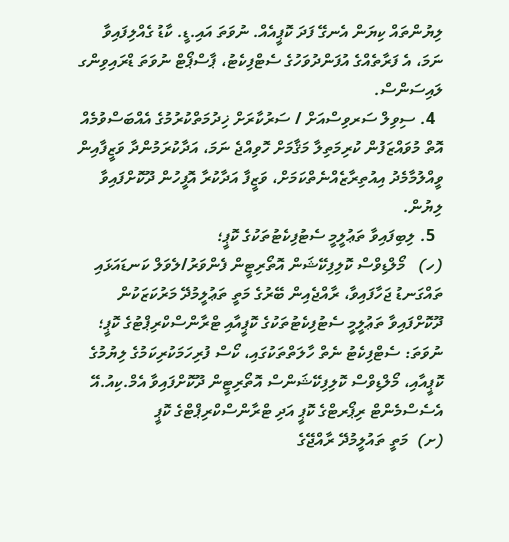ލިޔުންތައް ކިޔަން އެނގޭ ފަދަ ކޮޕީއެއް. ނުވަތަ އައި.ޑީ. ކާޑު ގެއްލިފައިވާ ނަމަ، އެ ފަރާތެއްގެ އުފަންދުވަހުގެ ސެޓްފިކެޓު، ޕާސްޕޯޓް ނުވަތަ ޑްރައިވިންގ ލައިސަންސް.
  4. ސިވިލް ސަރވިސްއަށް / ސަރުކާރަށް ޚިދުމަތްކުރުމުގެ އެއްބަސްވުމެއް އޮތް މުވައްޒަފުން ކުރިމަތިލާ މަޤާމަށް ހޮވިއްޖެ ނަމަ، އަދާކުރަމުންދާ ވަޒީފާއިން ވީއްލުމާމެދު އިއުތިރާޒެއްނެތްކަމަށް، ވަޒީފާ އަދާކުރާ އޮފީހުން ދޫކޮށްފައިވާ ލިޔުން.
  5. ލިބިފައިވާ ތަޢުލީމީ ސެޓުފިކެޓުތަކުގެ ކޮޕީ؛
(ހ)   މޯލްޑިވްސް ކޮލިފިކޭޝަން އޮތޯރިޓީން ފެންވަރު/ލެވަލް ކަނޑައަޅައި ތައްގަނޑު ޖަހާފައިވާ، ރާއްޖެއިން ބޭރުގެ މަތީ ތަޢުލީމުދޭ މަރުކަޒަކުން ދޫކޮށްފައިވާ ތަޢުލީމީ ސެޓުފިކެޓުތަކުގެ ކޮޕީއާއި ޓްރާންސްކްރިޕްޓުގެ ކޮޕީ؛ ނުވަތަ: ސެޓްފިކެޓު ނެތް ހާލަތްތަކުގައި، ކޯސް ފުރިހަމަކުރިކަމުގެ ލިޔުމުގެ ކޮޕީއާއި، މޯލްޑިވްސް ކޮލިފިކޭޝަންސް އޮތޯރިޓީން ދޫކޮށްފައިވާ އެމް.ކިއު.އޭ އެސެސްމެންޓް ރިޕޯރޓްގެ ކޮޕީ އަދި ޓްރާންސްކްރިޕްޓްގެ ކޮޕީ
(ށ)  މަތީ ތައުލީމުދޭ ރާއްޖޭގެ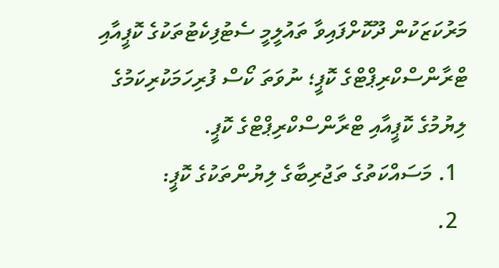މަރުކަޒަކުން ދޫކޮށްފައިވާ ތައުލީމީ ސެޓުފިކެޓުތަކުގެ ކޮޕީއާއި ޓްރާންސްކްރިޕްޓްގެ ކޮޕީ؛ ނުވަތަ ކޯސް ފުރިހަމަކުރިކަމުގެ ލިޔުމުގެ ކޮޕީއާއި ޓްރާންސްކްރިޕްޓްގެ ކޮޕީ.
  1. މަސައްކަތުގެ ތަޖުރިބާގެ ލިޔުންތަކުގެ ކޮޕީ:
  2.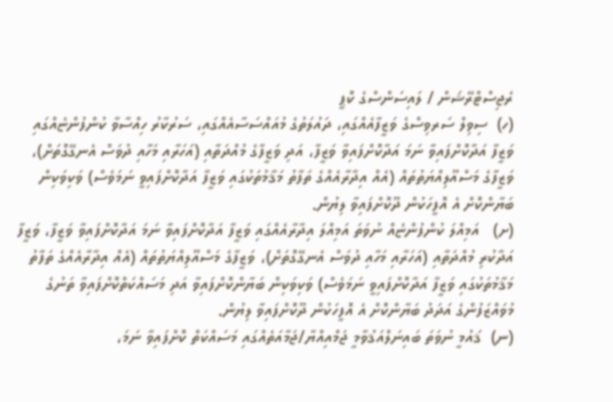ރެޖިސްޓްރޭޝަން / ލައިސަންސްގެ ކޮޕީ
(ހ)  ސިވިލް ސަރވިސްގެ ވަޒީފާއެއްގައި، ދައުލަތުގެ މުއައްސަސާއެއްގައި، ސަރުކާރު ހިއްސާވާ ކުންފުންޏެއްގައި ވަޒީފާ އަދާކޮށްފައިވާ ނަމަ އަދާކޮށްފައިވާ ވަޒީފާ، އަދި ވަޒީފާގެ މުއްދަތާއި (އަހަރާއި މަހާއި ދުވަސް އެނގޭގޮތަށް)، ވަޒީފާގެ މަސްއޫލިއްޔަތުތައް (އެއް އިދާރާއެއްގެ ތަފާތު މަޤާމުތަކުގައި ވަޒީފާ އަދާކޮށްފައިވީ ނަމަވެސް) ވަކިވަކިން ބަޔާންކޮށް އެ އޮފީހަކުން ދޫކޮށްފައިވާ ލިޔުން.
(ށ)   އަމިއްލަ ކުންފުންޏެއް ނުވަތަ އަމިއްލަ އިދާރާއެއްގައި ވަޒީފާ އަދާކޮށްފައިވާ ނަމަ އަދާކޮށްފައިވާ ވަޒީފާ، ވަޒީފާ އަދާކުރި މުއްދަތާއި (އަހަރާއި މަހާއި ދުވަސް އެނގޭގޮތަށް)، ވަޒީފާގެ މަސްއޫލިއްޔަތުތައް (އެއް އިދާރާއެއްގެ ތަފާތު މަޤާމުތަކުގައި ވަޒީފާ އަދާކޮށްފައިވީ ނަމަވެސް) ވަކިވަކިން ބަޔާންކޮށްފައިވާ އަދި މަސައްކަތްކޮށްފައިވާ ތަނުގެ މުވައްޒަފުންގެ އަދަދު ބަޔާންކޮށް އެ އޮފީހަކުން ދޫކޮށްފައިވާ ލިޔުން.
(ނ)  ޤައުމީ ނުވަތަ ބައިނަލްއަޤުވާމީ ޖަމްއިއްޔާ/ޖަމާއަތެއްގައި މަސައްކަތް ކޮށްފައިވާ ނަމަ،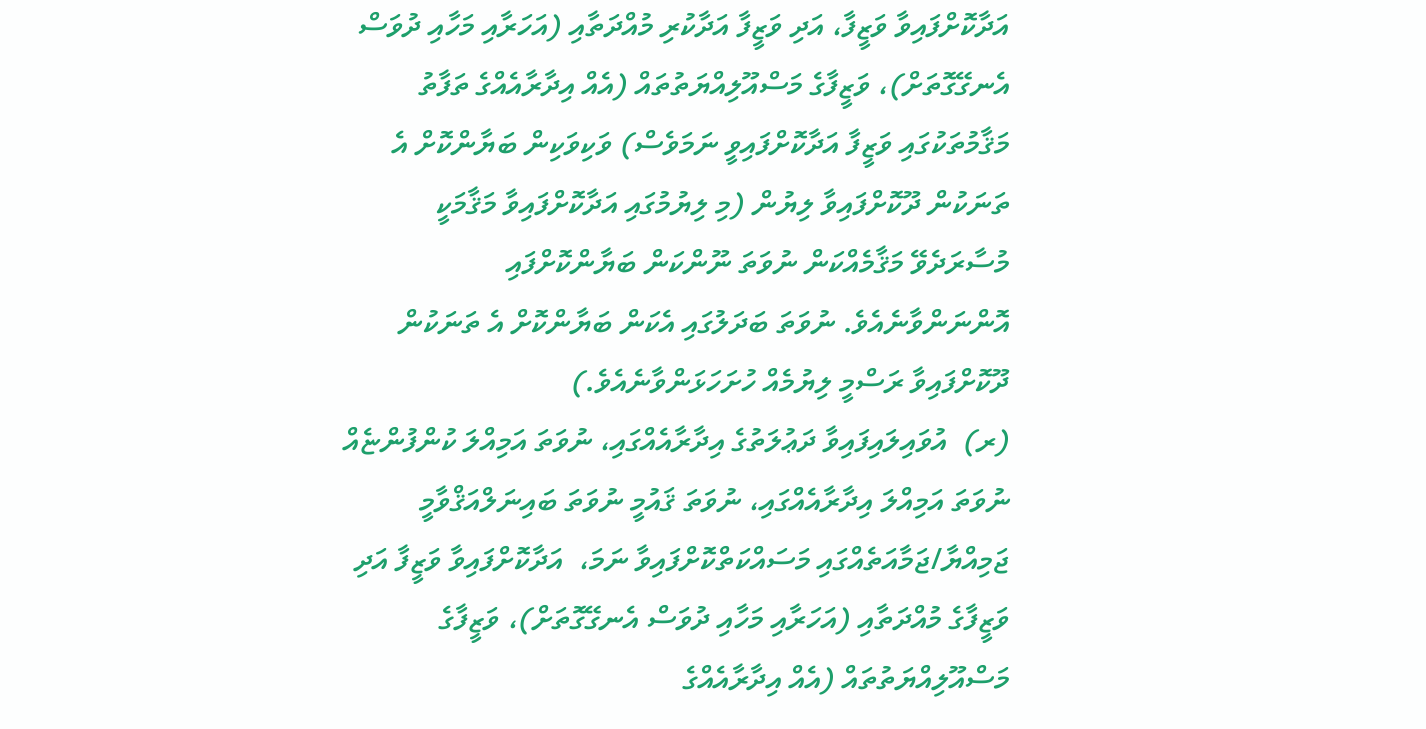އަދާކޮށްފައިވާ ވަޒީފާ، އަދި ވަޒީފާ އަދާކުރި މުއްދަތާއި (އަހަރާއި މަހާއި ދުވަސް އެނގޭގޮތަށް)، ވަޒީފާގެ މަސްއޫލިއްޔަތުތައް (އެއް އިދާރާއެއްގެ ތަފާތު މަޤާމުތަކުގައި ވަޒީފާ އަދާކޮށްފައިވީ ނަމަވެސް) ވަކިވަކިން ބަޔާންކޮށް އެ ތަނަކުން ދޫކޮށްފައިވާ ލިޔުން (މި ލިޔުމުގައި އަދާކޮށްފައިވާ މަޤާމަކީ މުސާރަދެވޭ މަޤާމެއްކަން ނުވަތަ ނޫންކަން ބަޔާންކޮށްފައި އޮންނަންވާނެއެވެ. ނުވަތަ ބަދަލުގައި އެކަން ބަޔާންކޮށް އެ ތަނަކުން ދޫކޮށްފައިވާ ރަސްމީ ލިޔުމެއް ހުށަހަޅަންވާނެއެވެ.)
(ރ)  އުވައިލައިފައިވާ ދަޢުލަތުގެ އިދާރާއެއްގައި، ނުވަތަ އަމިއްލަ ކުންފުންޏެއް ނުވަތަ އަމިއްލަ އިދާރާއެއްގައި، ނުވަތަ ޤައުމީ ނުވަތަ ބައިނަލްއަޤްވާމީ ޖަމިއްޔާ/ޖަމާއަތެއްގައި މަސައްކަތްކޮށްފައިވާ ނަމަ،  އަދާކޮށްފައިވާ ވަޒީފާ އަދި ވަޒީފާގެ މުއްދަތާއި (އަހަރާއި މަހާއި ދުވަސް އެނގޭގޮތަށް)، ވަޒީފާގެ މަސްއޫލިއްޔަތުތައް (އެއް އިދާރާއެއްގެ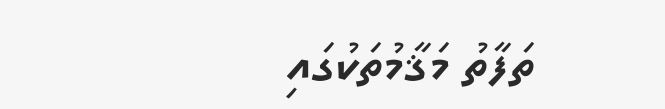ތަފާތު މަޤާމުތަކުގައި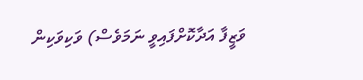ވަޒީފާ އަދާކޮށްފައިވީ ނަމަވެސް) ވަކިވަކިން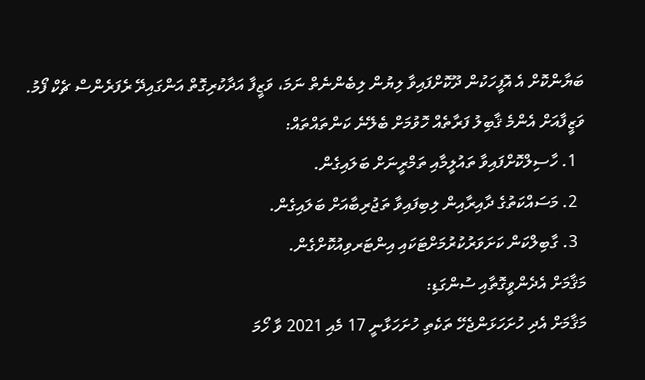ބަޔާންކޮށް އެ އޮފީހަކުން ދޫކޮށްފައިވާ ލިޔުން ލިބެންނެތް ނަމަ، ވަޒީފާ އަދާކުރިގޮތް އަންގައިދޭ ރެފަރެންސް ޗެކް ފޯމު.
ވަޒީފާއަށް އެންމެ ޤާބިލު ފަރާތެއް ހޮވުމަށް ބެލޭނެ ކަންތައްތައް:
  1. ހާސިލްކޮށްފައިވާ ތައުލީމާއި ތަމްރީނަށް ބަލައިގެން.
  2. މަސައްކަތުގެ ދާއިރާއިން ލިބިފައިވާ ތަޖުރިބާއަށް ބަލައިގެން.
  3. ގާބިލްކަން ކަށަވަރުކުރުމަށްޓަކައި އިންޓަރވިއުކޮށްގެން.
މަޤާމަށް އެދެންވީގޮތާއި ސުންގަޑި:
މަޤާމަށް އެދި ހުށަހަޅަންޖެހޭ ތަކެތި ހުށަހަޅާނީ 17 މެއި 2021 ވާ ހޯމަ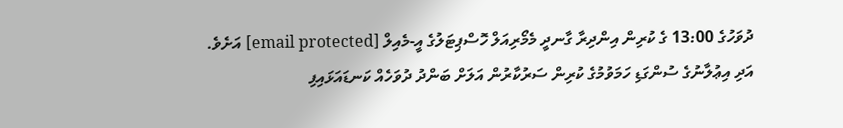ދުވަހުގެ 13:00 ގެ ކުރިން އިންދިރާ ގާނދީ މެމޯރިއަލް ހޮސްޕިޓަލުގެ އީ-މެއިލް [email protected] އަށެވެ.
އަދި އިޢުލާނުގެ ސުންގަޑި ހަމަވުމުގެ ކުރިން ސަރުކާރުން އަލަށް ބަންދު ދުވަހެއް ކަނޑައަޅައިފި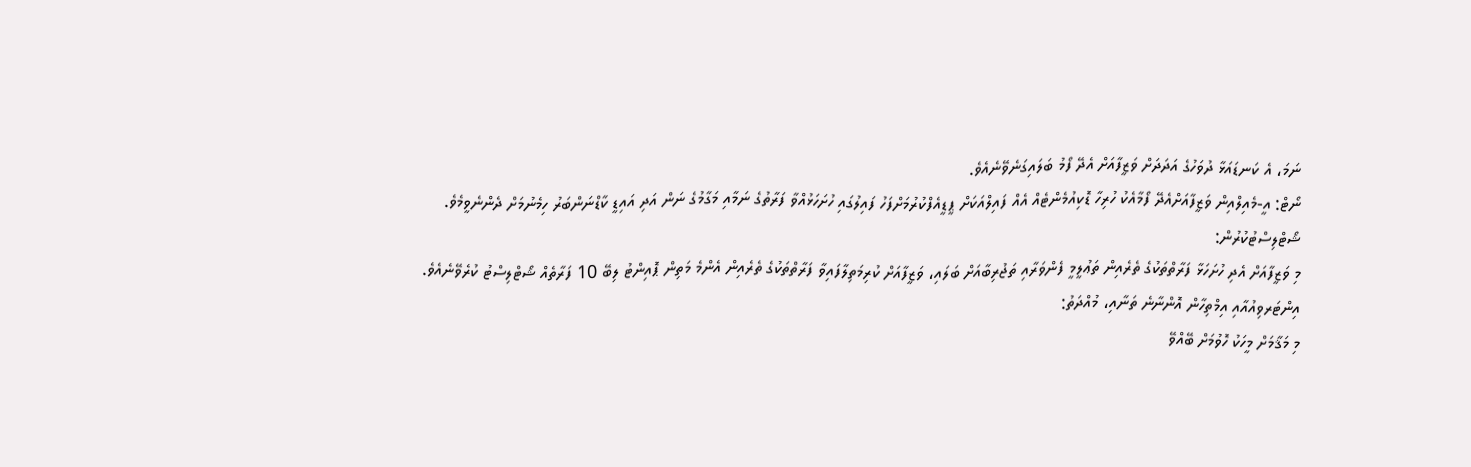ނަމަ، އެ ކަނޑައަޅާ ދުވަހުގެ އަދަދަށް ވަޒީފާއަށް އެދޭ ފޯމު ބަލައިގަނެވޭނެއެވެ.
ނޯޓް: އީ-މެއިލްއިން ވަޒީފާއަށްއެދޭ ފޯމާއެކު ހުރިހާ ޑޮކިއުމެންޓެއް އެއް ފައިލްއަކަށް ޕީޑީއެފްކުރުމަށްފަހު ފައިލުގައި ހުށަހަޅުއްވާ ފަރާތުގެ ނަމާއި މަގާމުގެ ނަން އަދި އައިޑީ ކާޑްނަންބަރު ހިމެނުމަށް ދެންނެވީމެވެ.
ޝޯޓްލިސްޓުކުރުން:
މި ވަޒީފާއަށް އެދި ހުށަހަޅާ ފަރާތްތަކުގެ ތެރެއިން ތަޢުލީމީ ފެންވަރާއި ތަޖުރިބާއަށް ބަލައި، ވަޒީފާއަށް ކުރިމަތިލާފައިވާ ފަރާތްތަކުގެ ތެރެއިން އެންމެ މަތިން ޕޮއިންޓު ލިބޭ 10 ފަރާތެއް ޝޯޓްލިސްޓު ކުރެވޭނެއެވެ.
އިންޓަރވިއުއާއި އިމްތިހާން އޮންނާނެ ތަނާއި، މުއްދަތު:
މި މަޤާމަށް މީހަކު ހޮވުމަށް ބޭއްވޭ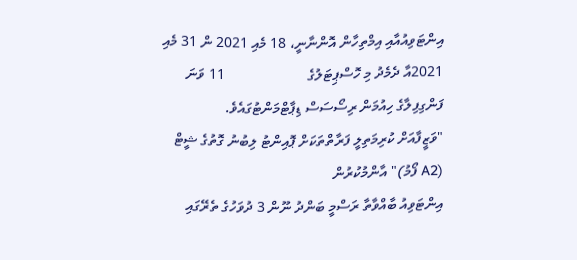އިންޓަވިއުއާއި އިމްތިހާން އޮންނާނީ، 18 މެއި 2021 ން 31 މެއި 2021އާ ދެމެދު މި ހޮސްޕިޓަލުގެ                       11 ވަނަ ފަންގިފިލާގެ ހިއުމަން ރިސޯސަސް ޑިޕާޓްމަންޓުގައެވެ.
"ވަޒީފާއަށް ކުރިމަތިލީ ފަރާތްތަކަށް ޕޮއިންޓު ލިބުނު ގޮތުގެ ޝީޓް (A2 ފޯމު)" އާންމުކުރުން
އިންޓަވިއު ބާއްވާތާ ރަސްމީ ބަންދު ނޫން 3 ދުވަހުގެ ތެރޭގައި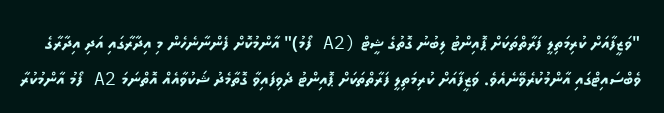"ވަޒީފާއަށް ކުރިމަތިލީ ފަރާތްތަކަށް ޕޮއިންޓު ލިބުނު ގޮތުގެ ޝީޓް (A2 ފޯމު)" އާންމުކޮށް ފެންނާނެހެން މި އިދާރާގައި އަދި އިދާރާގެ ވެބްސައިޓްގައި އާންމުކުރެވޭނެއެވެ. ވަޒީފާއަށް ކުރިމަތިލީ ފަރާތްތަކަށް ޕޮއިންޓު ދެވިފައިވާ ގޮތާމެދު ޝަކުވާއެއް އޮތްނަމަ A2 ފޯމު އާންމުކުރާ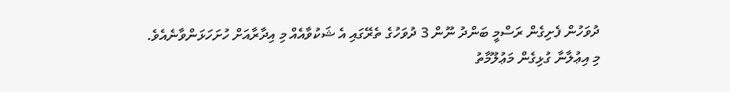ދުވަހުން ފެށިގެން ރަސްމީ ބަންދު ނޫން 3 ދުވަހުގެ ތެރޭގައި އެ ޝަކުވާއެއް މި އިދާރާއަށް ހުށަހަޅަންވާނެއެވެ.
މި އިޢުލާނާ ގުޅިގެން މަޢުލޫމާތު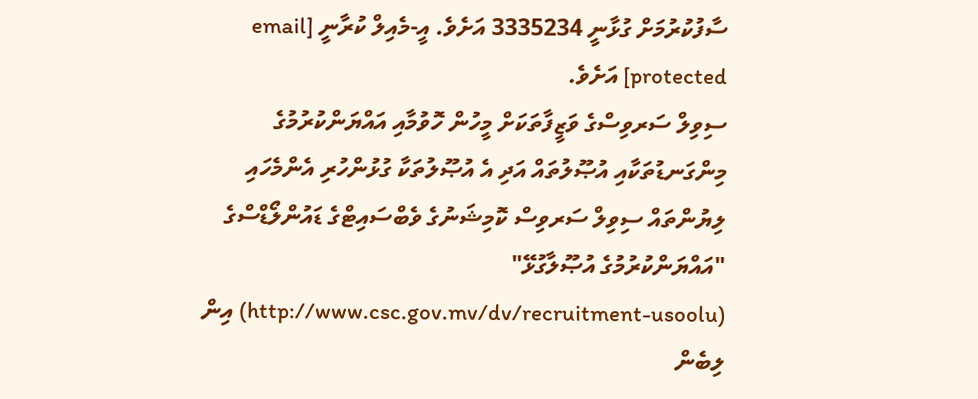ސާފުކުރުމަށް ގުޅާނީ 3335234 އަށެވެ. އީ-މެއިލް ކުރާނީ [email protected] އަށެވެ.
ސިވިލް ސަރވިސްގެ ވަޒީފާތަކަށް މީހުން ހޮވުމާއި އައްޔަންކުރުމުގެ މިންގަނޑުތަކާއި އުޞޫލުތައް އަދި އެ އުޞޫލުތަކާ ގުޅުންހުރި އެންމެހައި ލިޔުންތައް ސިވިލް ސަރވިސް ކޮމިޝަނުގެ ވެބްސައިޓްގެ ޑައުންލޯޑްސްގެ "އައްޔަންކުރުމުގެ އުޞޫލާގުޅޭ" (http://www.csc.gov.mv/dv/recruitment-usoolu) އިން ލިބެން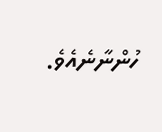ހުންނާނެއެވެ.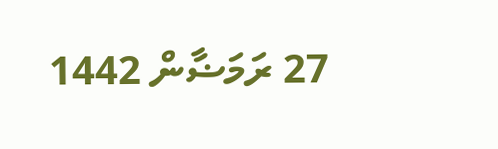27 ރަމަޟާން 1442